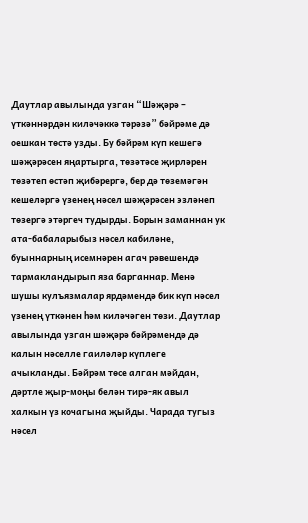Даутлар авылында узган “Шәҗәрә – үткәннәрдән киләчәккә тәрәзә” бәйрәме дә оешкан төстә узды. Бу бәйрәм күп кешегә шәҗәрәсен яңартырга, төзәтәсе җирләрен төзәтеп өстәп җибәрергә, бер дә төземәгән кешеләргә үзенең нәсел шәҗәрәсен эзләнеп төзергә этәргеч тудырды. Борын заманнан ук ата-бабаларыбыз нәсел кабиләне, буыннарның исемнәрен агач рәвешендә тармакландырып яза барганнар. Менә шушы кулъязмалар ярдәмендә бик күп нәсел үзенең үткәнен һәм киләчәген төзи. Даутлар авылында узган шәҗәрә бәйрәмендә дә калын нәселле гаиләләр күплеге ачыкланды. Бәйрәм төсе алган мәйдан, дәртле җыр-моңы белән тирә-як авыл халкын үз кочагына җыйды. Чарада тугыз нәсел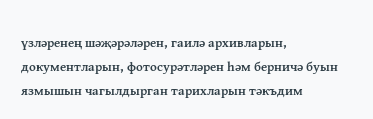үзләренең шәҗәрәләрен, гаилә архивларын, документларын, фотосурәтләрен һәм берничә буын язмышын чагылдырган тарихларын тәкъдим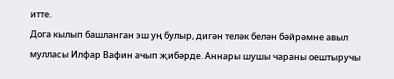итте.
Дога кылып башланган эш уң булыр, дигән теләк белән бәйрәмне авыл мулласы Илфар Вафин ачып җибәрде. Аннары шушы чараны оештыручы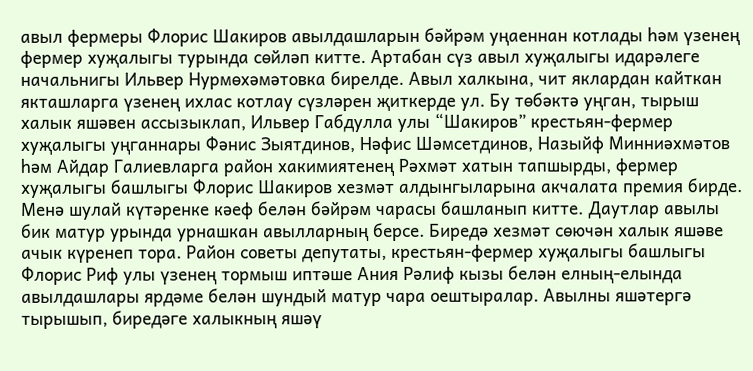авыл фермеры Флорис Шакиров авылдашларын бәйрәм уңаеннан котлады һәм үзенең фермер хуҗалыгы турында сөйләп китте. Артабан сүз авыл хуҗалыгы идарәлеге начальнигы Ильвер Нурмөхәмәтовка бирелде. Авыл халкына, чит яклардан кайткан якташларга үзенең ихлас котлау сүзләрен җиткерде ул. Бу төбәктә уңган, тырыш халык яшәвен ассызыклап, Ильвер Габдулла улы “Шакиров” крестьян-фермер хуҗалыгы уңганнары Фәнис Зыятдинов, Нәфис Шәмсетдинов, Назыйф Минниәхмәтов һәм Айдар Галиевларга район хакимиятенең Рәхмәт хатын тапшырды, фермер хуҗалыгы башлыгы Флорис Шакиров хезмәт алдынгыларына акчалата премия бирде. Менә шулай күтәренке кәеф белән бәйрәм чарасы башланып китте. Даутлар авылы бик матур урында урнашкан авылларның берсе. Биредә хезмәт сөючән халык яшәве ачык күренеп тора. Район советы депутаты, крестьян-фермер хуҗалыгы башлыгы Флорис Риф улы үзенең тормыш иптәше Ания Рәлиф кызы белән елның-елында авылдашлары ярдәме белән шундый матур чара оештыралар. Авылны яшәтергә тырышып, биредәге халыкның яшәү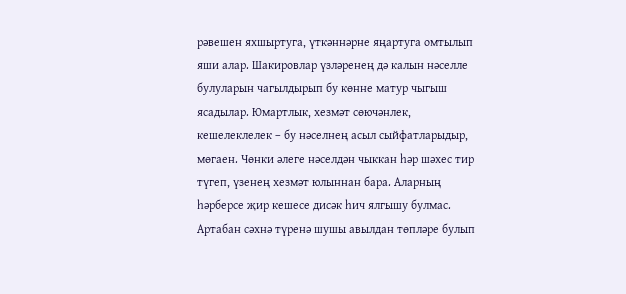рәвешен яхшыртуга, үткәннәрне яңартуга омтылып яши алар. Шакировлар үзләренең дә калын нәселле булуларын чагылдырып бу көнне матур чыгыш ясадылар. Юмартлык, хезмәт сөючәнлек, кешелеклелек – бу нәселнең асыл сыйфатларыдыр, мөгаен. Чөнки әлеге нәселдән чыккан һәр шәхес тир түгеп, үзенең хезмәт юлыннан бара. Аларның һәрберсе җир кешесе дисәк һич ялгышу булмас. Артабан сәхнә түренә шушы авылдан төпләре булып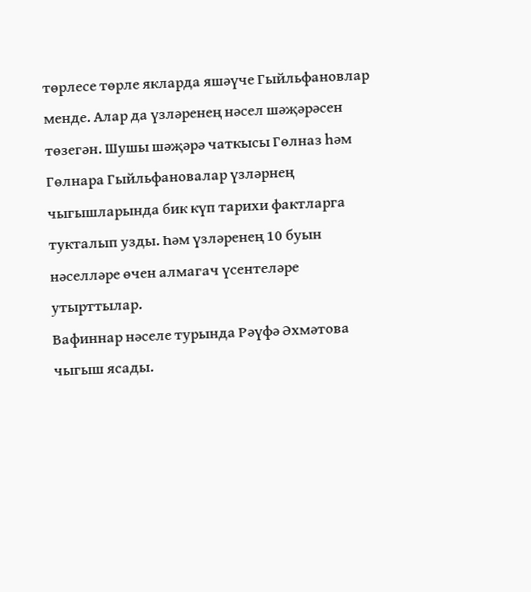төрлесе төрле якларда яшәүче Гыйльфановлар менде. Алар да үзләренең нәсел шәҗәрәсен төзегән. Шушы шәҗәрә чаткысы Гөлназ һәм Гөлнара Гыйльфановалар үзләрнең чыгышларында бик күп тарихи фактларга тукталып узды. Һәм үзләренең 10 буын нәселләре өчен алмагач үсентеләре утырттылар.
Вафиннар нәселе турында Рәүфә Әхмәтова чыгыш ясады.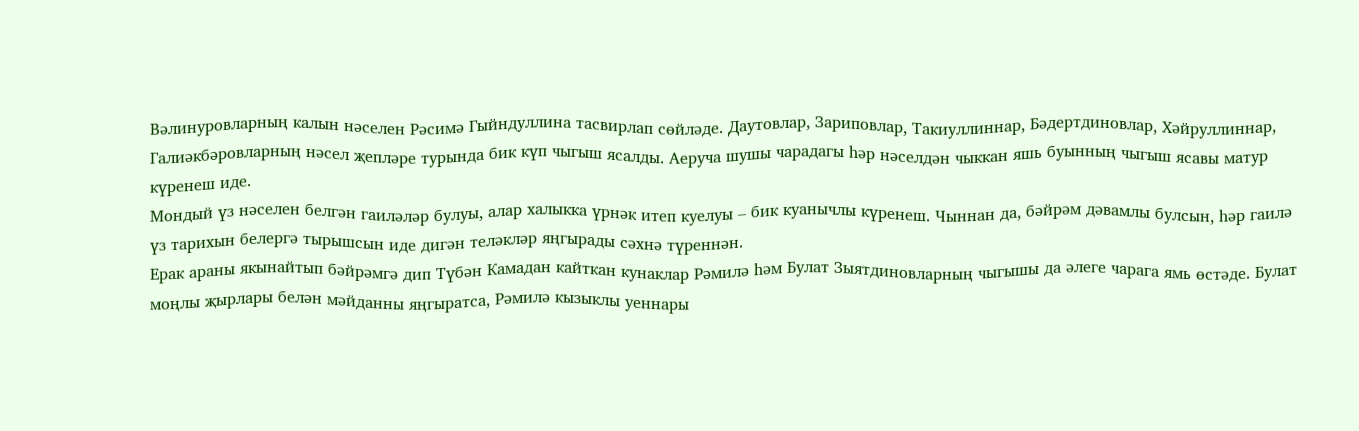Вәлинуровларның калын нәселен Рәсимә Гыйндуллина тасвирлап сөйләде. Даутовлар, Зариповлар, Такиуллиннар, Бәдертдиновлар, Хәйруллиннар, Галиәкбәровларның нәсел җепләре турында бик күп чыгыш ясалды. Аеруча шушы чарадагы һәр нәселдән чыккан яшь буынның чыгыш ясавы матур күренеш иде.
Мондый үз нәселен белгән гаиләләр булуы, алар халыкка үрнәк итеп куелуы – бик куанычлы күренеш. Чыннан да, бәйрәм дәвамлы булсын, һәр гаилә үз тарихын белергә тырышсын иде дигән теләкләр яңгырады сәхнә түреннән.
Ерак араны якынайтып бәйрәмгә дип Түбән Камадан кайткан кунаклар Рәмилә һәм Булат Зыятдиновларның чыгышы да әлеге чарага ямь өстәде. Булат моңлы җырлары белән мәйданны яңгыратса, Рәмилә кызыклы уеннары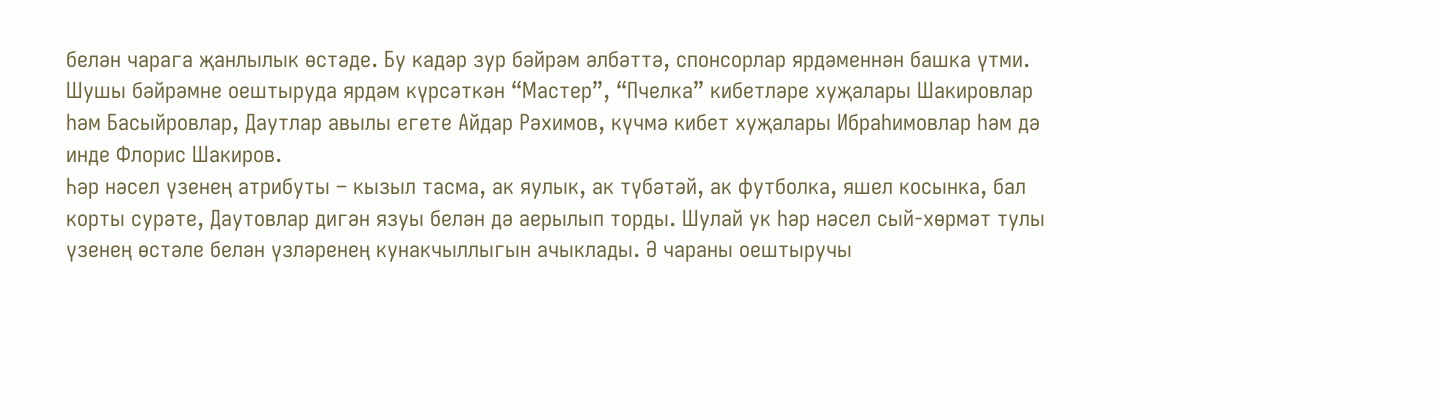белән чарага җанлылык өстәде. Бу кадәр зур бәйрәм әлбәттә, спонсорлар ярдәменнән башка үтми. Шушы бәйрәмне оештыруда ярдәм күрсәткән “Мастер”, “Пчелка” кибетләре хуҗалары Шакировлар һәм Басыйровлар, Даутлар авылы егете Айдар Рәхимов, күчмә кибет хуҗалары Ибраһимовлар һәм дә инде Флорис Шакиров.
Һәр нәсел үзенең атрибуты – кызыл тасма, ак яулык, ак түбәтәй, ак футболка, яшел косынка, бал корты сурәте, Даутовлар дигән язуы белән дә аерылып торды. Шулай ук һәр нәсел сый-хөрмәт тулы үзенең өстәле белән үзләренең кунакчыллыгын ачыклады. Ә чараны оештыручы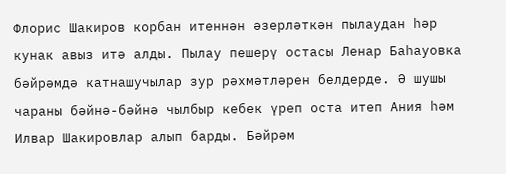Флорис Шакиров корбан итеннән әзерләткән пылаудан һәр кунак авыз итә алды. Пылау пешерү остасы Ленар Баһауовка бәйрәмдә катнашучылар зур рәхмәтләрен белдерде. Ә шушы чараны бәйнә-бәйнә чылбыр кебек үреп оста итеп Ания һәм Илвар Шакировлар алып барды. Бәйрәм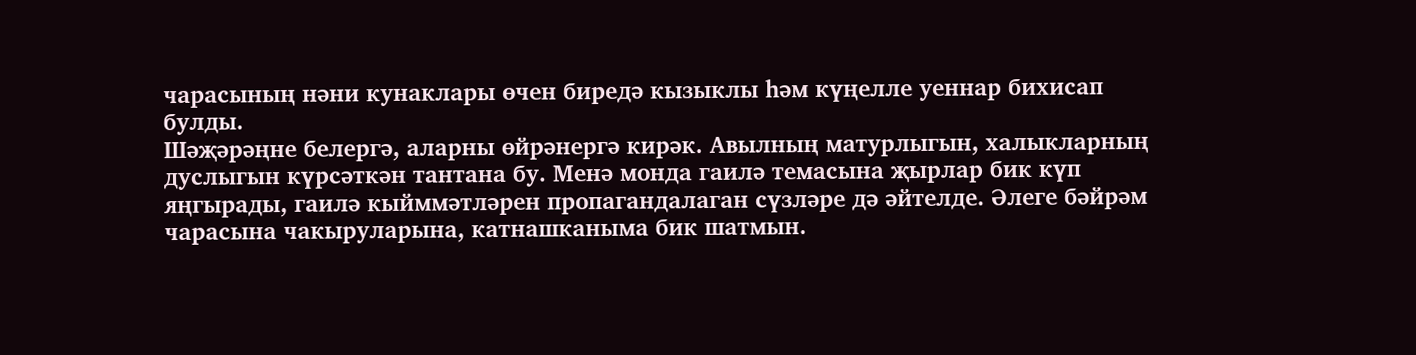чарасының нәни кунаклары өчен биредә кызыклы һәм күңелле уеннар бихисап булды.
Шәҗәрәңне белергә, аларны өйрәнергә кирәк. Авылның матурлыгын, халыкларның дуслыгын күрсәткән тантана бу. Менә монда гаилә темасына җырлар бик күп яңгырады, гаилә кыйммәтләрен пропагандалаган сүзләре дә әйтелде. Әлеге бәйрәм чарасына чакыруларына, катнашканыма бик шатмын.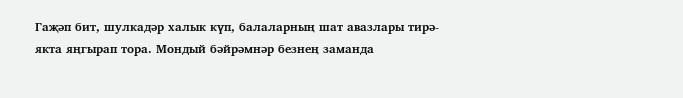Гаҗәп бит, шулкадәр халык күп, балаларның шат авазлары тирә-якта яңгырап тора. Мондый бәйрәмнәр безнең заманда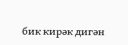бик кирәк дигән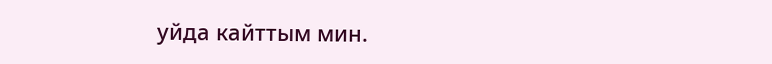уйда кайттым мин.